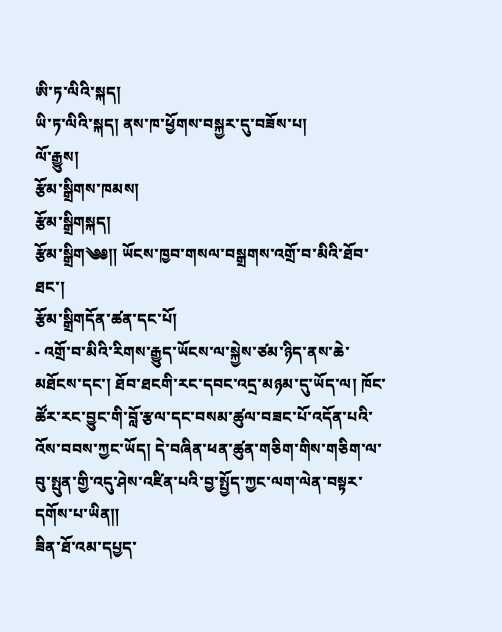ཨི་ཏ་ལིའི་སྐད།
ཡི་ཏ་ལིའི་སྐད། ནས་ཁ་ཕྱོགས་བསྐྱར་དུ་བཟོས་པ།
ལོ་རྒྱུས།
རྩོམ་སྒྲིགས་ཁམས།
རྩོམ་སྒྲིགསྐད།
རྩོམ་སྒྲིག༄༅༎ ཡོངས་ཁྱབ་གསལ་བསྒྲགས་འགྲོ་བ་མིའི་ཐོབ་ཐང་།
རྩོམ་སྒྲིགདོན་ཚན་དང་པོ།
- འགྲོ་བ་མིའི་རིགས་རྒྱུད་ཡོངས་ལ་སྐྱེས་ཙམ་ཉིད་ནས་ཆེ་མཐོངས་དང་། ཐོབ་ཐངགི་རང་དབང་འདྲ་མཉམ་དུ་ཡོད་ལ། ཁོང་ཚོར་རང་བྱུང་གི་བློ་རྩལ་དང་བསམ་ཚུལ་བཟང་པོ་འདོན་པའི་འོས་བབས་ཀྱང་ཡོད། དེ་བཞིན་ཕན་ཚུན་གཅིག་གིས་གཅིག་ལ་བུ་སྤུན་གྱི་འདུ་ཤེས་འཛིན་པའི་བྱ་སྤྱོད་ཀྱང་ལག་ལེན་བསྟར་དགོས་པ་ཡིན༎
ཟིན་ཐོ་འམ་དཔྱད་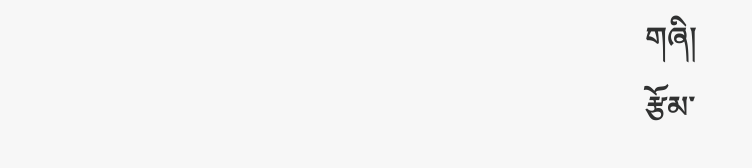གཞི།
རྩོམ་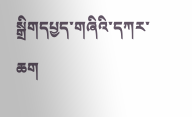སྒྲིགདཔྱད་གཞིའི་དཀར་ཆག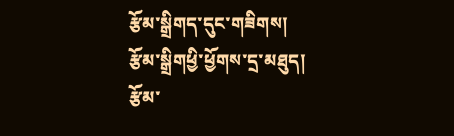རྩོམ་སྒྲིགད་དུང་གཟིགས།
རྩོམ་སྒྲིགཕྱི་ཕྱོགས་དྲ་མཐུད།
རྩོམ་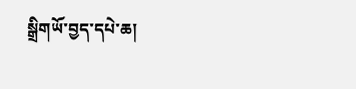སྒྲིགཡོ་བྱད་དཔེ་ཆ།